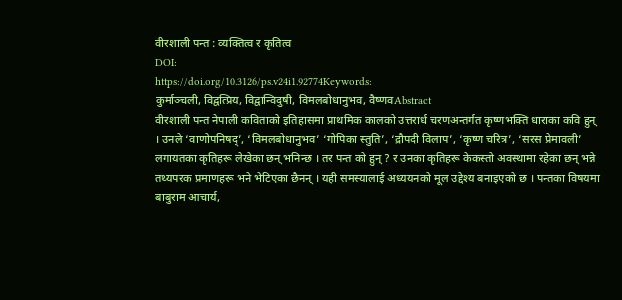वीरशाली पन्त : व्यक्तित्व र कृतित्व
DOI:
https://doi.org/10.3126/ps.v24i1.92774Keywords:
कुर्माञ्चली, विद्वत्प्रिय, विद्वान्विदुषी, विमलबोधानुभव, वैष्णवAbstract
वीरशाली पन्त नेपाली कविताको इतिहासमा प्राथमिक कालको उत्तरार्ध चरणअन्तर्गत कृष्णभक्ति धाराका कवि हुन् । उनले ‘वाणोपनिषद्’, ‘विमलबोधानुभव’ ‘गोपिका स्तुति’, ‘द्रौपदी विलाप’, ‘कृष्ण चरित्र’, ‘सरस प्रेमावली’ लगायतका कृतिहरू लेखेका छन् भनिन्छ । तर पन्त को हुन् ? र उनका कृतिहरू केकस्तो अवस्थामा रहेका छन् भन्ने तथ्यपरक प्रमाणहरू भने भेटिएका छैनन् । यही समस्यालाई अध्ययनको मूल उद्देश्य बनाइएको छ । पन्तका विषयमा बाबुराम आचार्य,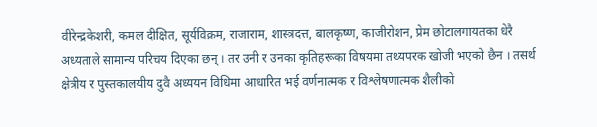वीरेन्द्रकेशरी, कमल दीक्षित, सूर्यविक्रम, राजाराम, शास्त्रदत्त, बालकृष्ण, काजीरोशन, प्रेम छोटालगायतका धेरै अध्यताले सामान्य परिचय दिएका छन् । तर उनी र उनका कृतिहरूका विषयमा तथ्यपरक खोजी भएको छैन । तसर्थ क्षेत्रीय र पुस्तकालयीय दुवै अध्ययन विधिमा आधारित भई वर्णनात्मक र विश्लेषणात्मक शैलीको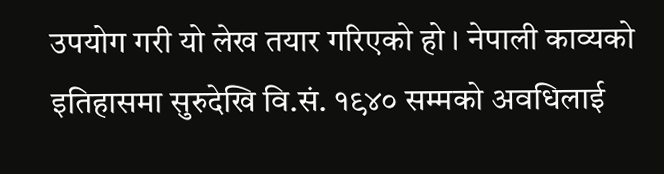उपयोग गरी यो लेख तयार गरिएको हो । नेपाली काव्यको इतिहासमा सुरुदेखि वि.सं. १९४० सम्मको अवधिलाई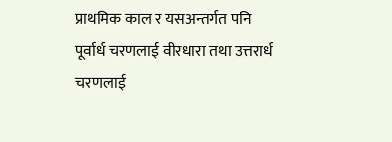प्राथमिक काल र यसअन्तर्गत पनि पूर्वार्ध चरणलाई वीरधारा तथा उत्तरार्ध चरणलाई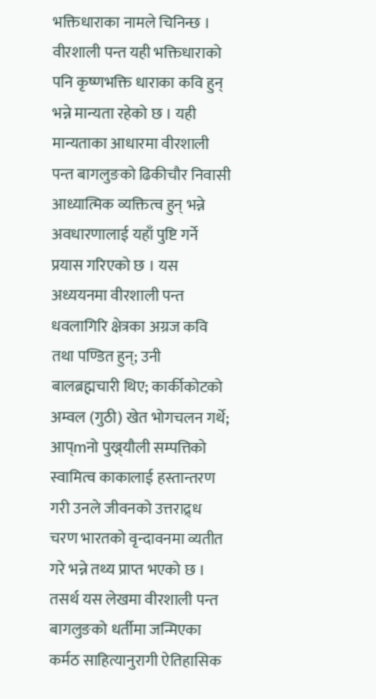भक्तिधाराका नामले चिनिन्छ । वीरशाली पन्त यही भक्तिधाराको पनि कृष्णभक्ति धाराका कवि हुन् भन्ने मान्यता रहेको छ । यही मान्यताका आधारमा वीरशाली पन्त बागलुङको ढिकीचौर निवासी आध्यात्मिक व्यक्तित्व हुन् भन्ने अवधारणालाई यहाँ पुष्टि गर्ने प्रयास गरिएको छ । यस अध्ययनमा वीरशाली पन्त धवलागिरि क्षेत्रका अग्रज कवि तथा पण्डित हुन्; उनी बालब्रह्मचारी थिए; कार्कीकोटको अम्वल (गुठी) खेत भोगचलन गर्थे; आप्mनो पुख्र्यौली सम्पत्तिको स्वामित्व काकालाई हस्तान्तरण गरी उनले जीवनको उत्तराद्र्ध चरण भारतको वृन्दावनमा व्यतीत गरे भन्ने तथ्य प्राप्त भएको छ । तसर्थ यस लेखमा वीरशाली पन्त बागलुङको धर्तीमा जन्मिएका कर्मठ साहित्यानुरागी ऐतिहासिक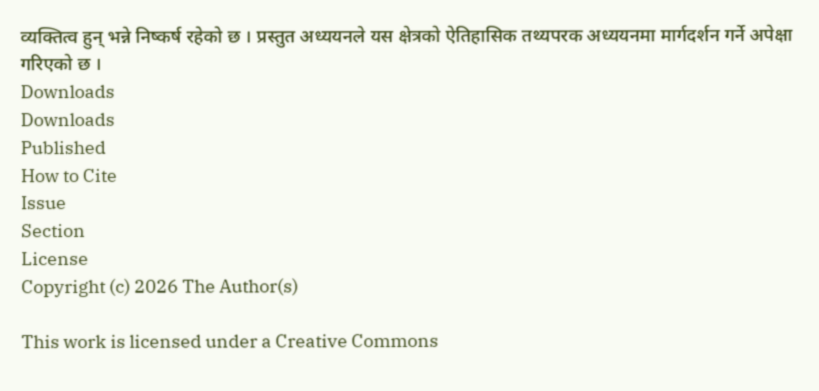व्यक्तित्व हुन् भन्ने निष्कर्ष रहेको छ । प्रस्तुत अध्ययनले यस क्षेत्रको ऐतिहासिक तथ्यपरक अध्ययनमा मार्गदर्शन गर्ने अपेक्षा गरिएको छ ।
Downloads
Downloads
Published
How to Cite
Issue
Section
License
Copyright (c) 2026 The Author(s)

This work is licensed under a Creative Commons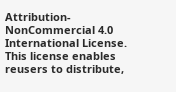Attribution-NonCommercial 4.0 International License.
This license enables reusers to distribute,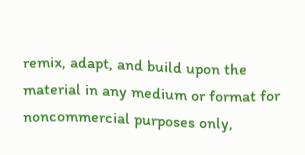remix, adapt, and build upon the material in any medium or format for noncommercial purposes only,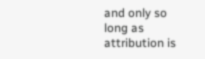and only so long as attribution is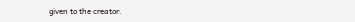given to the creator.